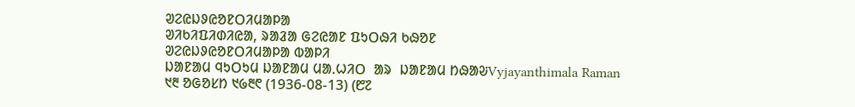ᱣᱮᱭᱡᱽᱭᱚᱱᱛᱤᱢᱟᱞᱟ
ᱣᱤᱠᱤᱯᱤᱰᱤᱭᱟ, ᱨᱟᱲᱟ ᱜᱮᱭᱟᱱ ᱯᱩᱛᱷᱤ ᱠᱷᱚᱱ
ᱣᱮᱭᱡᱽᱭᱚᱱᱛᱤᱢᱟᱞᱟ ᱵᱟᱞᱤ
ᱡᱟᱱᱟᱢ ᱧᱩᱛᱩᱢ ᱡᱟᱱᱟᱢ ᱢᱟᱹᱦᱤᱛ  ᱟᱨ  ᱡᱟᱱᱟᱢ ᱴᱷᱟᱶVyjayanthimala Raman
᱑᱓ ᱚᱜᱚᱥᱴ ᱑᱙᱓᱖ (1936-08-13) (᱘᱗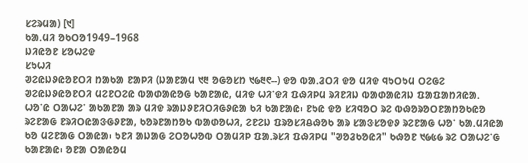ᱥᱮᱨᱢᱟ) [᱑]
ᱠᱟᱹᱢᱤ ᱚᱠᱛᱚ1949–1968
ᱡᱤᱭᱚᱱ ᱥᱚᱦᱮᱫ
ᱥᱩᱦᱤ
ᱣᱮᱭᱡᱽᱭᱚᱱᱛᱤ ᱴᱟᱠᱟ ᱱᱟᱞᱤ (ᱡᱟᱱᱟᱢ ᱑᱓ ᱚᱜᱚᱥᱴ ᱑᱙᱓᱖--) ᱫᱚ ᱵᱟᱹᱲᱛᱤ ᱫᱚ ᱢᱤᱫ ᱧᱩᱛᱩᱢ ᱛᱮᱜᱮ ᱣᱮᱭᱡᱽᱭᱚᱱᱛᱤ ᱢᱮᱱᱛᱮᱭ ᱵᱟᱰᱟᱭᱚᱜ ᱠᱟᱱᱟᱭ, ᱢᱤᱫ ᱦᱤᱸᱫᱤ ᱯᱷᱤᱞᱢ ᱨᱤᱱᱤᱡ ᱵᱟᱰᱟᱭᱤᱡ ᱯᱟᱯᱟᱴᱤᱭᱟᱹ ᱦᱚᱸᱭ ᱛᱟᱦᱮᱸ ᱟᱠᱟᱱᱟ ᱟᱨ ᱢᱤᱫ ᱨᱟᱡᱽᱱᱤᱛᱤᱜᱽᱭᱟ ᱠᱤ ᱠᱟᱱᱟᱭ᱾ ᱱᱩᱭ ᱫᱚ ᱥᱤᱧᱚᱛ ᱨᱮ ᱵᱷᱚᱨᱚᱛᱱᱟᱴᱚᱠᱭᱚ ᱨᱮᱱᱟᱜ ᱱᱨᱤᱛᱭᱟᱝᱜᱽᱱᱟ, ᱠᱚᱨᱱᱟᱴᱚᱠ ᱵᱟᱰᱚᱦᱤ, ᱮᱱᱮᱡ ᱯᱨᱚᱥᱤᱪᱷᱚᱠ ᱟᱨ ᱥᱟᱝᱥᱚᱫᱽ ᱨᱮᱱᱟᱜ ᱦᱚᱸ ᱠᱟᱹᱢᱤᱭᱟ ᱠᱚ ᱢᱮᱱᱟᱜ ᱛᱟᱭᱟ᱾ ᱩᱱᱤ ᱟᱡᱟᱜ ᱮᱛᱚᱦᱚᱵ ᱛᱟᱢᱤᱞ ᱯᱟᱹᱨᱥᱤ ᱯᱷᱤᱞᱢ "ᱣᱚᱲᱠᱚᱭᱤ" ᱠᱷᱚᱱ ᱑᱙᱕᱙ ᱨᱮ ᱛᱟᱦᱮᱸᱜ ᱠᱟᱱᱟᱭ᱾ ᱚᱱᱟ ᱛᱟᱭᱚᱢ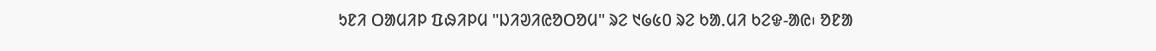ᱩᱱᱤ ᱛᱟᱢᱤᱞ ᱯᱷᱤᱞᱢ "ᱡᱤᱣᱤᱭᱚᱛᱚᱢ" ᱨᱮ ᱑᱙᱕᱐ ᱨᱮ ᱠᱟᱹᱢᱤ ᱠᱮᱫ-ᱟᱭ᱾ ᱚᱱᱟ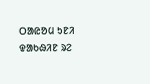ᱛᱟᱭᱚᱢ ᱩᱱᱤ ᱫᱟᱠᱷᱤᱱ ᱨᱮ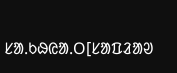ᱥᱟᱹᱠᱷᱭᱟᱹᱛ[ᱥᱟᱯᱲᱟᱣ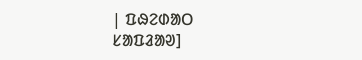| ᱯᱷᱮᱰᱟᱛ ᱥᱟᱯᱲᱟᱣ]